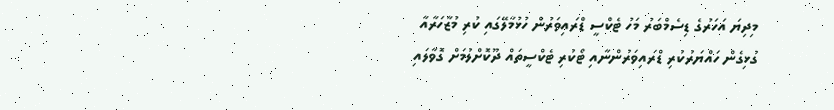މިދިޔަ އަހަރުގެ ޑިސެމްބަރު މަހު ޓެކްސީ ޑްރައިވަރުން ހުޅުމާލޭގައި ކުރި މުޒާހަރާއާ ގުޅިގެން ހައްޔަރުކުރި ޑްރައިވަރުންނާއި ޓޯކުރި ޓެކްސީތައް ދޫކޮށްލުމަށް ގޮވާލައި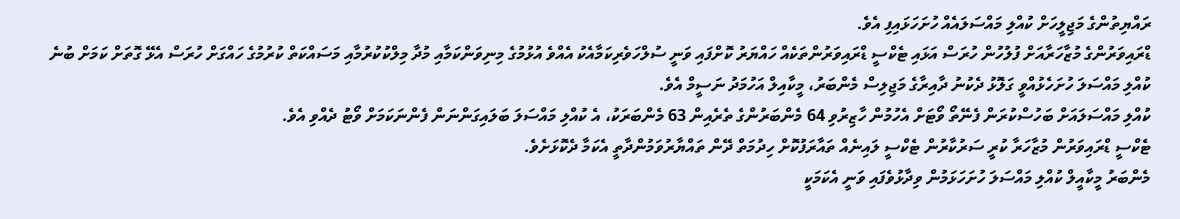ރައްޔިތުންގެ މަޖިލީހަށް ކުއްލި މައްސަލައެއް ހުށަހަޅައިފި އެވެ.
ޑްރައިވަރުންގެ މުޒާހަރާއަށް ފުލުހުން ހުރަސް އަޅައި ޓެކްސީ ޑްރައިވަރުންތަކެއް ހައްޔަރު ކޮށްފައި ވަނީ ސުލްހަވެރިކަމާއެކު އެއްވެ އުޅުމުގެ މިނިވަންކަމާއި މުދާ މިލްކުކުރުމާއި މަސައްކަތް ކުރުމުގެ ހައްގަށް ހުރަސް އެޅޭ ގޮތަށް ކަމަށް ބުނެ ކުއްލި މައްސަލަ ހުށަހެޅުއްވީ ގަލޮޅު ދެކުނު ދާއިރާގެ މަޖިލިސް މެންބަރު، މީކާއިލް އަހުމަދު ނަސީމް އެވެ.
ކުއްލި މައްސަލައަށް ބަހުސްކުރަން ފެނޭތޯ ވޯޓަށް އެހުމުން ހާޒިރުވި 64 މެންބަރުންގެ ތެރެއިން 63 މެންބަރަކު، އެ ކުއްލި މައްސަލަ ބަލައިގަންނަން ފެންނަކަމަށް ވޯޓު ދެއްވި އެވެ.
ޓެކްސީ ޑްރައިވަރުން މުޒާހަރާ ކުރީ ސަރުކާރުން ޓެކްސީ ލައިނެއް ތައާރަފުކޮށް ހިދުމަތް ދޭން ތައްޔާރުވަމުންދާތީ އެކަމާ ދެކޮޅަށެވެ.
މެންބަރު މީކާއީލް ކުއްލި މައްސަލަ ހުށަހަޅަމުން ވިދާޅުވެފައި ވަނީ އެކަމަކީ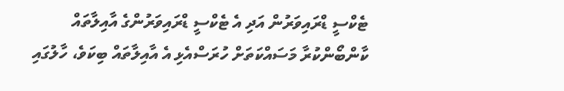ޓެކްސީ ޑްރައިވަރުން އަދި އެ ޓެކްސީ ޑްރައިވަރުންގެ އާއިލާތައް ކާންބޯންކުރާ މަސައްކަތަށް ހުރަސްއެޅި އެ އާއިލާތައް ބިކަވެ، ހާލުގައި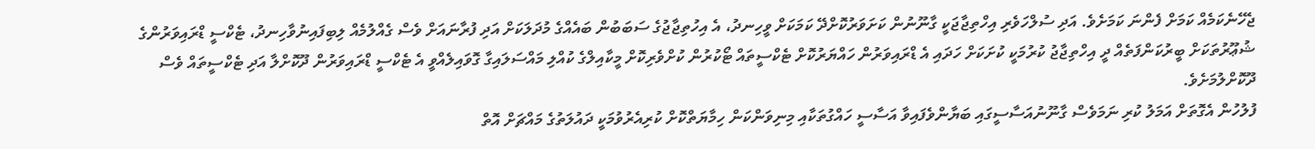ޖެހޭނެކަމެއް ކަމަށް ފެންނަ ކަމަށެވެ. އަދި ސުލްހަވެރި އިހްތިޖާޖަކީ ގާނޫނުން ކަށަވަރުކޮށްދޭ ކަމަކަށް ވީހިނދު، އެ އިހުތިޖާޖުގެ ސަބަބުން ބައެއްގެ މުދަލަކަށް އަދި ފުރާނައަށް ވެސް ގެއްލުމެއް ލިބިފައިނުވާހިނދު، ޓެކްސީ ޑްރައިވަރުންގެ ޝުޢޫރުތަކަށް ބީރުކަންފަތެއް ދީ އިހްތިޖާޖު ކުރުމަކީ ކުށަކަށް ހަދައި އެ ޑްރައިވަރުން ހައްޔަރުކޮށް ޓެކްސީތައް ޓޯކުރުން ކުށްވެރިކޮށް މީކާއިލްގެ ކުއްލި މައްސަލައިގާ ގޮވައިލެއްވީ އެ ޓެކްސީ ޑްރައިވަރުން ދޫކޮށްލާ އަދި ޓެކްސީތައް ވެސް ދޫކޮށްލުމަށެވެ.
ފުލުހުން އެގޮތަށް އަމަލު ކުރި ނަމަވެސް ގާނޫނުއަސާސީގައި ބަޔާންވެފައިވާ އަސާސީ ހައްގުތަކާއި މިނިވަންކަން ހިމާޔަތްކޮށް ކުރިއެރުވުމަކީ ދައުލަތުގެ މައްޗަށް އޮތް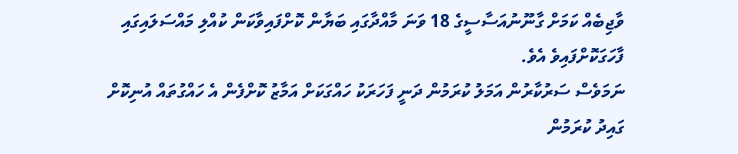ވާޖިބެއް ކަމަށް ގާނޫނުއަސާސީގެ 18 ވަނަ މާއްދާގައި ބަޔާން ކޮށްފައިވާކަން ކުއްލި މައްސަލައިގައި ފާހަގަކޮށްފައިވެ އެވެ.
ނަމަވެސް ސަރުކާރުން އަމަލު ކުރަމުން ދަނީ ފަހަރަކު ހައްގަކަށް އަމާޒު ކޮށްފެން އެ ހައްގުތައް އުނިކޮށް ގައިދު ކުރަމުން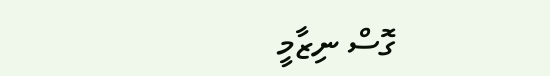ގޮސް ނިޒާމީ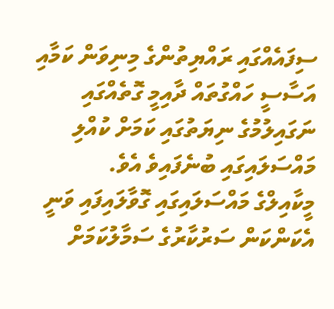ސިފައެއްގައި ރައްޔިތުންގެ މިނިވަން ކަމާއި އަސާސީ ހައްގުތައް ދާއިމީ ގޮތެއްގައި ނަގައިލުމުގެ ނިޔަތުގައި ކަމަށް ކުއްލި މައްސަލައިގައި ބުނެފައިވެ އެވެ.
މީކާއިލްގެ މައްސަލައިގައި ގޮވާލައިފައި ވަނީ އެކަންކަން ސަރުކާރުގެ ސަމާލުކަމަށް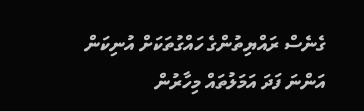ގެނެސް ރައްޔިތުންގެ ހައްގުތަކަށް އުނިކަން އަންނަ ފަދަ އަމަލުތައް މިހާރުން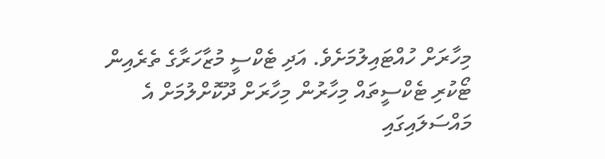މިހާރަށް ހުއްޓައިލުމަށެވެ. އަދި ޓެކްސީ މުޒާހަރާގެ ތެރެއިން ޓޯކުރި ޓެކްސީތައް މިހާރުން މިހާރަށް ދޫކޮށްލުމަށް އެ މައްސަލައިގައި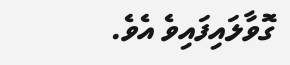ގޮވާލައިފައިވެ އެވެ.